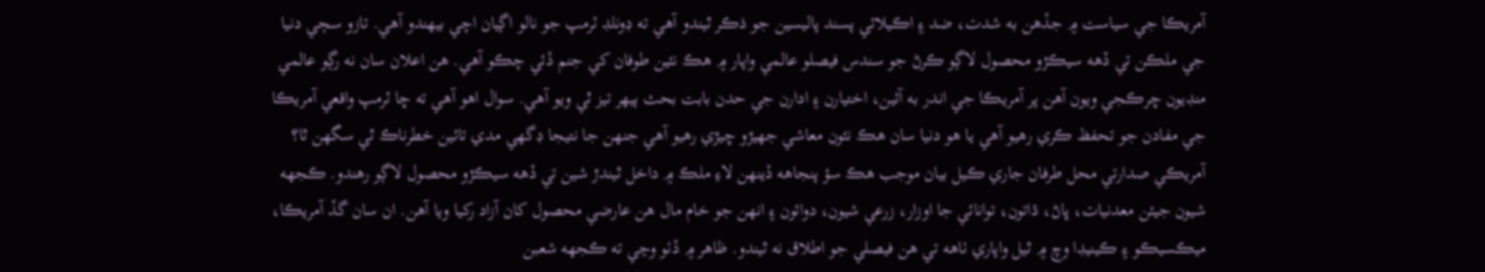آمريڪا جي سياست ۾ جڏهن به شدت، ضد ۽ اڪيلائي پسند پاليسين جو ذڪر ٿيندو آهي ته ڊونلڊ ٽرمپ جو نالو اڳيان اچي بيهندو آهي. تازو سڄي دنيا جي ملڪن تي ڏهه سيڪڙو محصول لاڳو ڪرڻ جو سندس فيصلو عالمي واپار ۾ هڪ نئين طوفان کي جنم ڏئي چڪو آهي. هن اعلان سان نه رڳو عالمي منڊيون ڇرڪجي ويون آهن پر آمريڪا جي اندر به آئين، اختيارن ۽ ادارن جي حدن بابت بحث ٻيهر تيز ٿي ويو آهي. سوال اهو آهي ته ڇا ٽرمپ واقعي آمريڪا جي مفادن جو تحفظ ڪري رهيو آهي يا هو دنيا سان هڪ نئون معاشي جهيڙو ڇيڙي رهيو آهي جنهن جا نتيجا ڊگهي مدي تائين خطرناڪ ٿي سگهن ٿا؟
آمريڪي صدارتي محل طرفان جاري ڪيل بيان موجب هڪ سؤ پنجاهه ڏينهن لاءِ ملڪ ۾ داخل ٿيندڙ شين تي ڏهه سيڪڙو محصول لاڳو رهندو. ڪجهه شيون جيئن معدنيات، ڀاڻ، ڌاتون، توانائي جا اوزار، زرعي شيون، دوائون ۽ انهن جو خام مال هن عارضي محصول کان آزاد رکيا ويا آهن. ان سان گڏ آمريڪا، ميڪسيڪو ۽ ڪينيڊا وچ ۾ ٿيل واپاري ٺاهه تي هن فيصلي جو اطلاق نه ٿيندو. ظاهر ۾ ڏٺو وڃي ته ڪجهه شعبن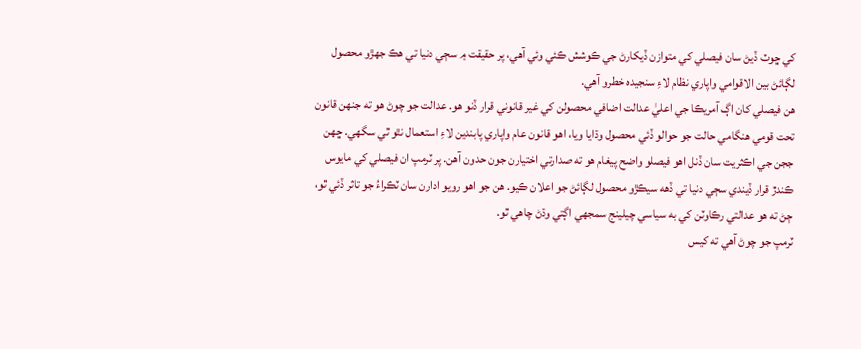کي ڇوٽ ڏيڻ سان فيصلي کي متوازن ڏيکارڻ جي ڪوشش ڪئي وئي آهي، پر حقيقت ۾ سڄي دنيا تي هڪ جهڙو محصول لڳائڻ بين الاقوامي واپاري نظام لاءِ سنجيده خطرو آهي.
هن فيصلي کان اڳ آمريڪا جي اعليٰ عدالت اضافي محصولن کي غير قانوني قرار ڏنو هو. عدالت جو چوڻ هو ته جنهن قانون تحت قومي هنگامي حالت جو حوالو ڏئي محصول وڌايا ويا، اهو قانون عام واپاري پابندين لاءِ استعمال نٿو ٿي سگهي. ڇهن ججن جي اڪثريت سان ڏنل اهو فيصلو واضح پيغام هو ته صدارتي اختيارن جون حدون آهن. پر ٽرمپ ان فيصلي کي مايوس ڪندڙ قرار ڏيندي سڄي دنيا تي ڏهه سيڪڙو محصول لڳائڻ جو اعلان ڪيو. هن جو اهو رويو ادارن سان ٽڪراءُ جو تاثر ڏئي ٿو، ڄڻ ته هو عدالتي رڪاوٽن کي به سياسي چيلينج سمجهي اڳتي وڌڻ چاهي ٿو.
ٽرمپ جو چوڻ آهي ته کيس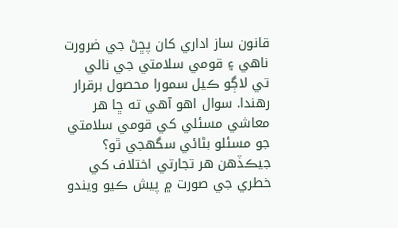قانون ساز اداري کان پڇڻ جي ضرورت ناهي ۽ قومي سلامتي جي نالي تي لاڳو ڪيل سمورا محصول برقرار رهندا. سوال اهو آهي ته ڇا هر معاشي مسئلي کي قومي سلامتي جو مسئلو بڻائي سگهجي ٿو؟ جيڪڏهن هر تجارتي اختلاف کي خطري جي صورت ۾ پيش ڪيو ويندو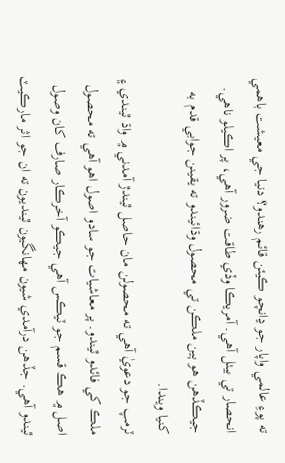ته پوءِ عالمي واپار جو ڍانچو ڪيئن قائم رهندو؟ دنيا جي معيشت باهمي انحصار تي بيٺل آهي. آمريڪا وڏي طاقت ضرور آهي، پر اڪيلو ناهي. جيڪڏهن هو ٻين ملڪن تي محصول وڌائيندو ته يقينن جوابي قدم به کنيا ويندا.
ٽرمپ جو دعويٰ آهي ته محصولن مان حاصل ٿيندڙ آمدني ۾ واڌ ٿيندي ۽ ملڪ کي فائدو ٿيندو. پر معاشيات جو سادو اصول اهو آهي ته محصول اصل ۾ هڪ قسم جو ٽيڪس آهي جيڪو آخرڪار صارف کان وصول ٿيندو آهي. جڏهن درآمدي شيون مهانگيون ٿينديون ته ان جو اثر مارڪيٽ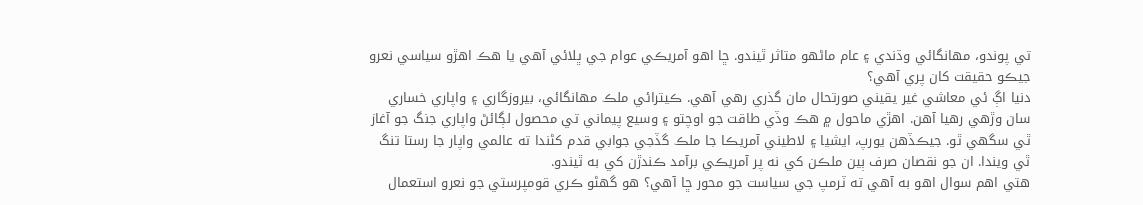تي پوندو، مهانگائي وڌندي ۽ عام ماڻهو متاثر ٿيندو. ڇا اهو آمريڪي عوام جي ڀلائي آهي يا هڪ اهڙو سياسي نعرو جيڪو حقيقت کان پري آهي؟
دنيا اڳ ئي معاشي غير يقيني صورتحال مان گذري رهي آهي. ڪيترائي ملڪ مهانگائي، بيروزگاري ۽ واپاري خساري سان وڙهي رهيا آهن. اهڙي ماحول ۾ هڪ وڏي طاقت جو اوچتو ۽ وسيع پيماني تي محصول لڳائڻ واپاري جنگ جو آغاز ٿي سگهي ٿو. جيڪڏهن يورپ، ايشيا ۽ لاطيني آمريڪا جا ملڪ گڏجي جوابي قدم کڻندا ته عالمي واپار جا رستا تنگ ٿي ويندا. ان جو نقصان صرف ٻين ملڪن کي نه پر آمريڪي برآمد ڪندڙن کي به ٿيندو.
هتي اهم سوال اهو به آهي ته ٽرمپ جي سياست جو محور ڇا آهي؟ هو گهڻو ڪري قومپرستي جو نعرو استعمال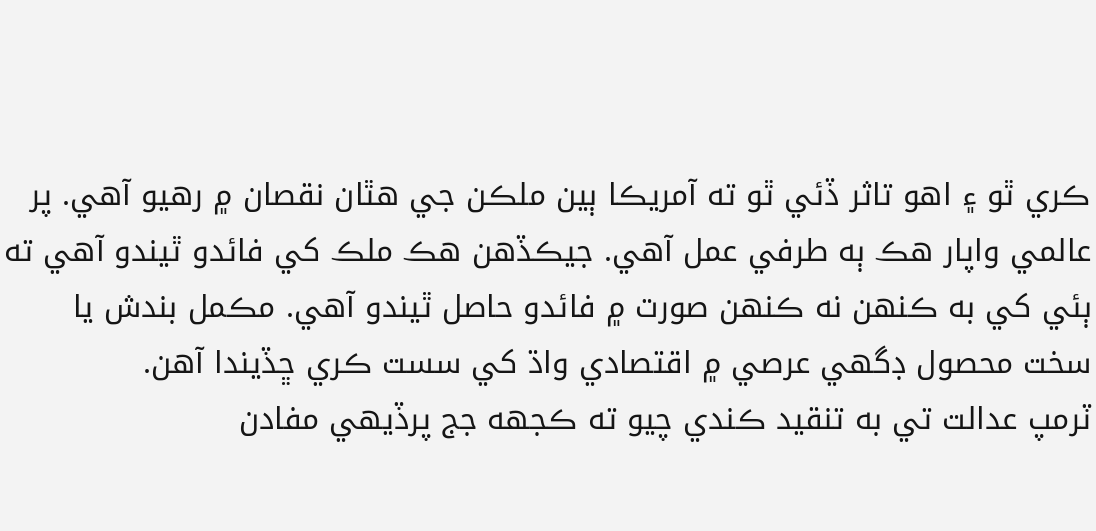ڪري ٿو ۽ اهو تاثر ڏئي ٿو ته آمريڪا ٻين ملڪن جي هٿان نقصان ۾ رهيو آهي. پر عالمي واپار هڪ ٻه طرفي عمل آهي. جيڪڏهن هڪ ملڪ کي فائدو ٿيندو آهي ته ٻئي کي به ڪنهن نه ڪنهن صورت ۾ فائدو حاصل ٿيندو آهي. مڪمل بندش يا سخت محصول ڊگهي عرصي ۾ اقتصادي واڌ کي سست ڪري ڇڏيندا آهن.
ٽرمپ عدالت تي به تنقيد ڪندي چيو ته ڪجهه جج پرڏيهي مفادن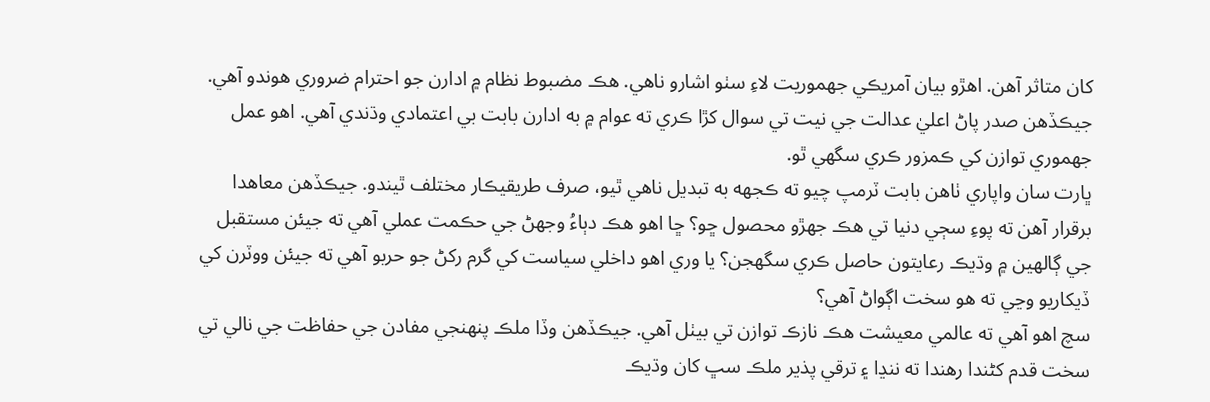کان متاثر آهن. اهڙو بيان آمريڪي جهموريت لاءِ سٺو اشارو ناهي. هڪ مضبوط نظام ۾ ادارن جو احترام ضروري هوندو آهي. جيڪڏهن صدر پاڻ اعليٰ عدالت جي نيت تي سوال کڙا ڪري ته عوام ۾ به ادارن بابت بي اعتمادي وڌندي آهي. اهو عمل جهموري توازن کي ڪمزور ڪري سگهي ٿو.
ڀارت سان واپاري ٺاهن بابت ٽرمپ چيو ته ڪجهه به تبديل ناهي ٿيو، صرف طريقيڪار مختلف ٿيندو. جيڪڏهن معاهدا برقرار آهن ته پوءِ سڄي دنيا تي هڪ جهڙو محصول ڇو؟ ڇا اهو هڪ دٻاءُ وجهڻ جي حڪمت عملي آهي ته جيئن مستقبل جي ڳالهين ۾ وڌيڪ رعايتون حاصل ڪري سگهجن؟ يا وري اهو داخلي سياست کي گرم رکڻ جو حربو آهي ته جيئن ووٽرن کي ڏيکاريو وڃي ته هو سخت اڳواڻ آهي؟
سچ اهو آهي ته عالمي معيشت هڪ نازڪ توازن تي بيٺل آهي. جيڪڏهن وڏا ملڪ پنهنجي مفادن جي حفاظت جي نالي تي سخت قدم کڻندا رهندا ته ننڍا ۽ ترقي پذير ملڪ سڀ کان وڌيڪ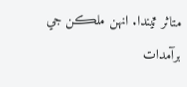متاثر ٿيندا. انهن ملڪن جي برآمدات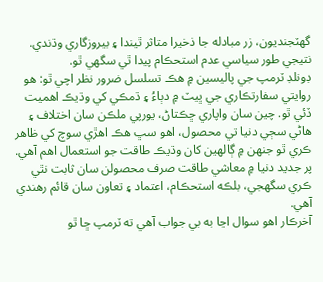گهٽجنديون، زر مبادله جا ذخيرا متاثر ٿيندا ۽ بيروزگاري وڌندي. نتيجي طور سياسي عدم استحڪام پيدا ٿي سگهي ٿو.
ڊونلڊ ٽرمپ جي پاليسين ۾ هڪ تسلسل ضرور نظر اچي ٿو: هو روايتي سفارتڪاري جي ڀيٽ ۾ دٻاءُ ۽ ڌمڪي کي وڌيڪ اهميت ڏئي ٿو. چين سان واپاري ڇڪتاڻ، يورپي ملڪن سان اختلاف ۽ هاڻي سڄي دنيا تي محصول، اهو سڀ هڪ اهڙي سوچ کي ظاهر ڪري ٿو جنهن ۾ ڳالهين کان وڌيڪ طاقت جو استعمال اهم آهي. پر جديد دنيا ۾ معاشي طاقت صرف محصولن سان ثابت نٿي ڪري سگهجي، بلڪه استحڪام، اعتماد ۽ تعاون سان قائم رهندي آهي.
آخرڪار اهو سوال اڃا به بي جواب آهي ته ٽرمپ ڇا ٿو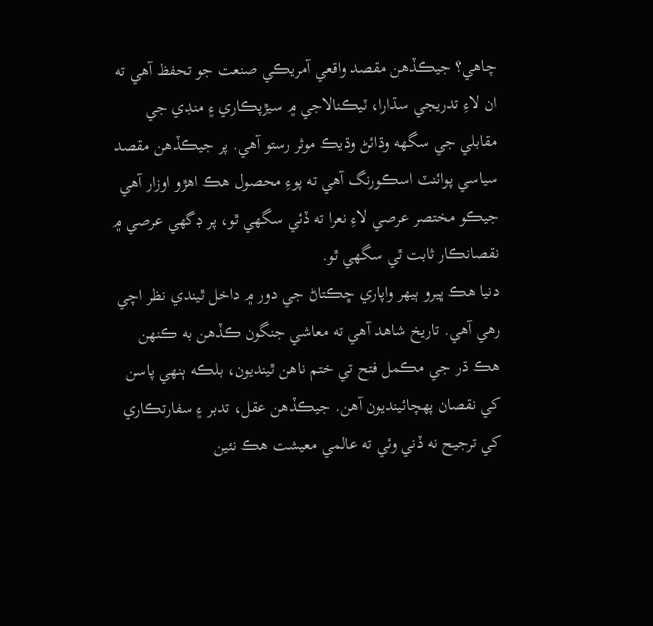چاهي؟ جيڪڏهن مقصد واقعي آمريڪي صنعت جو تحفظ آهي ته ان لاءِ تدريجي سڌارا، ٽيڪنالاجي ۾ سيڙپڪاري ۽ منڊي جي مقابلي جي سگهه وڌائڻ وڌيڪ موثر رستو آهي. پر جيڪڏهن مقصد سياسي پوائنٽ اسڪورنگ آهي ته پوءِ محصول هڪ اهڙو اوزار آهي جيڪو مختصر عرصي لاءِ نعرا ته ڏئي سگهي ٿو، پر ڊگهي عرصي ۾ نقصانڪار ثابت ٿي سگهي ٿو.
دنيا هڪ ڀيرو ٻيهر واپاري ڇڪتاڻ جي دور ۾ داخل ٿيندي نظر اچي رهي آهي. تاريخ شاهد آهي ته معاشي جنگون ڪڏهن به ڪنهن هڪ ڌر جي مڪمل فتح تي ختم ناهن ٿينديون، بلڪه ٻنهي پاسن کي نقصان پهچائينديون آهن. جيڪڏهن عقل، تدبر ۽ سفارتڪاري کي ترجيح نه ڏني وئي ته عالمي معيشت هڪ نئين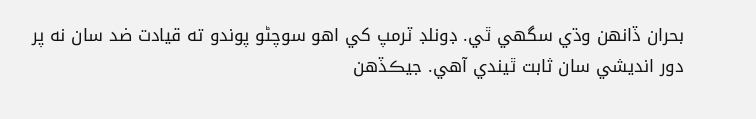بحران ڏانهن وڌي سگهي ٿي. ڊونلڊ ٽرمپ کي اهو سوچڻو پوندو ته قيادت ضد سان نه پر دور انديشي سان ثابت ٿيندي آهي. جيڪڏهن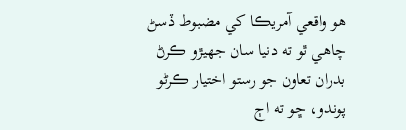هو واقعي آمريڪا کي مضبوط ڏسڻ چاهي ٿو ته دنيا سان جهيڙو ڪرڻ بدران تعاون جو رستو اختيار ڪرڻو پوندو، ڇو ته اڄ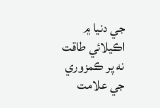جي دنيا ۾ اڪيلائي طاقت نه پر ڪمزوري جي علامت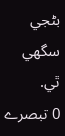بڻجي سگهي ٿي.
0 تبصرے